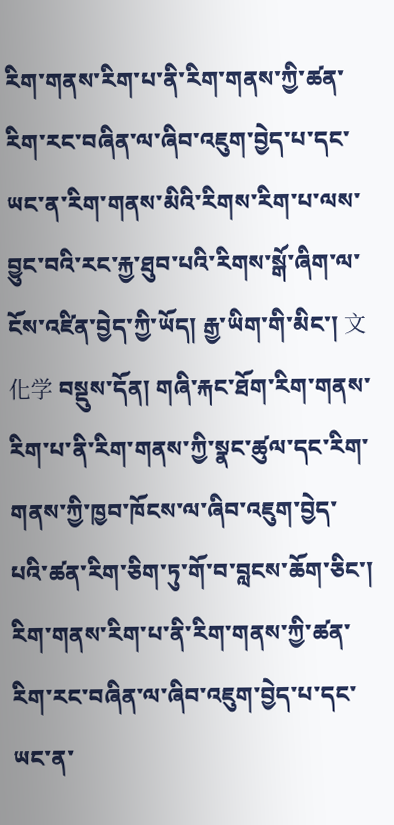རིག་གནས་རིག་པ་ནི་རིག་གནས་ཀྱི་ཚན་རིག་རང་བཞིན་ལ་ཞིབ་འཇུག་བྱེད་པ་དང་ཡང་ན་རིག་གནས་མིའི་རིགས་རིག་པ་ལས་བྱུང་བའི་རང་རྐྱ་ཐུབ་པའི་རིགས་སྒོ་ཞིག་ལ་ངོས་འཛིན་བྱེད་ཀྱི་ཡོད། རྒྱ་ཡིག་གི་མིང་། 文化学 བསྡུས་དོན། གཞི་རྐང་ཐོག་རིག་གནས་རིག་པ་ནི་རིག་གནས་ཀྱི་སྣང་ཚུལ་དང་རིག་གནས་ཀྱི་ཁྱབ་ཁོངས་ལ་ཞིབ་འཇུག་བྱེད་པའི་ཚན་རིག་ཅིག་ཏུ་གོ་བ་བླངས་ཆོག་ཅིང་། རིག་གནས་རིག་པ་ནི་རིག་གནས་ཀྱི་ཚན་རིག་རང་བཞིན་ལ་ཞིབ་འཇུག་བྱེད་པ་དང་ཡང་ན་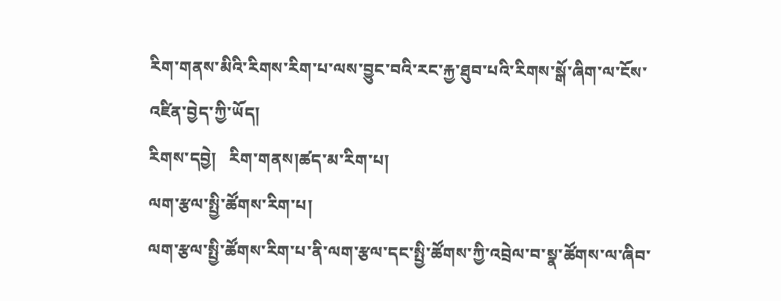རིག་གནས་མིའི་རིགས་རིག་པ་ལས་བྱུང་བའི་རང་རྐྱ་ཐུབ་པའི་རིགས་སྒོ་ཞིག་ལ་ངོས་འཛིན་བྱེད་ཀྱི་ཡོད།
རིགས་དབྱེ།   རིག་གནས།ཚད་མ་རིག་པ།
ལག་རྩལ་སྤྱི་ཚོགས་རིག་པ།
ལག་རྩལ་སྤྱི་ཚོགས་རིག་པ་ནི་ལག་རྩལ་དང་སྤྱི་ཚོགས་ཀྱི་འབྲེལ་བ་སྣ་ཚོགས་ལ་ཞིབ་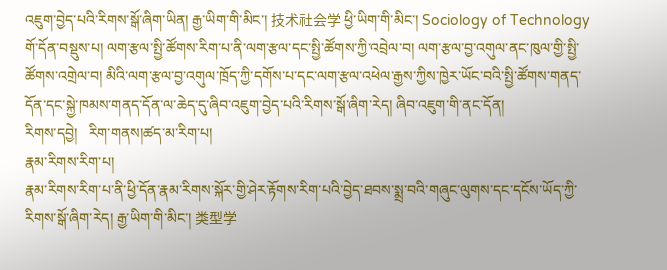འཇུག་བྱེད་པའི་རིགས་སྒོ་ཞིག་ཡིན། རྒྱ་ཡིག་གི་མིང་། 技术社会学 ཕྱི་ཡིག་གི་མིང་། Sociology of Technology གོ་དོན་བསྡུས་པ། ལག་རྩལ་སྤྱི་ཚོགས་རིག་པ་ནི་ལག་རྩལ་དང་སྤྱི་ཚོགས་ཀྱི་འབྲེལ་བ། ལག་རྩལ་བྱ་འགུལ་ནང་ཁུལ་གྱི་སྤྱི་ཚོགས་འགྲེལ་བ། མིའི་ལག་རྩལ་བྱ་འགུལ་ཁྲོད་ཀྱི་དགོས་པ་དང་ལག་རྩལ་འཕེལ་རྒྱས་ཀྱིས་ཁྱེར་ཡོང་བའི་སྤྱི་ཚོགས་གནད་དོན་དང་སྐྱེ་ཁམས་གནད་དོན་ལ་ཆེད་དུ་ཞིབ་འཇུག་བྱེད་པའི་རིགས་སྒོ་ཞིག་རེད། ཞིབ་འཇུག་གི་ནང་དོན།
རིགས་དབྱེ།   རིག་གནས།ཚད་མ་རིག་པ།
རྣམ་རིགས་རིག་པ།
རྣམ་རིགས་རིག་པ་ནི་ཕྱི་དོན་རྣམ་རིགས་སྐོར་གྱི་ཤེར་རྟོགས་རིག་པའི་བྱེད་ཐབས་སྨྲ་བའི་གཞུང་ལུགས་དང་དངོས་ཡོད་ཀྱི་རིགས་སྒོ་ཞིག་རེད། རྒྱ་ཡིག་གི་མིང་། 类型学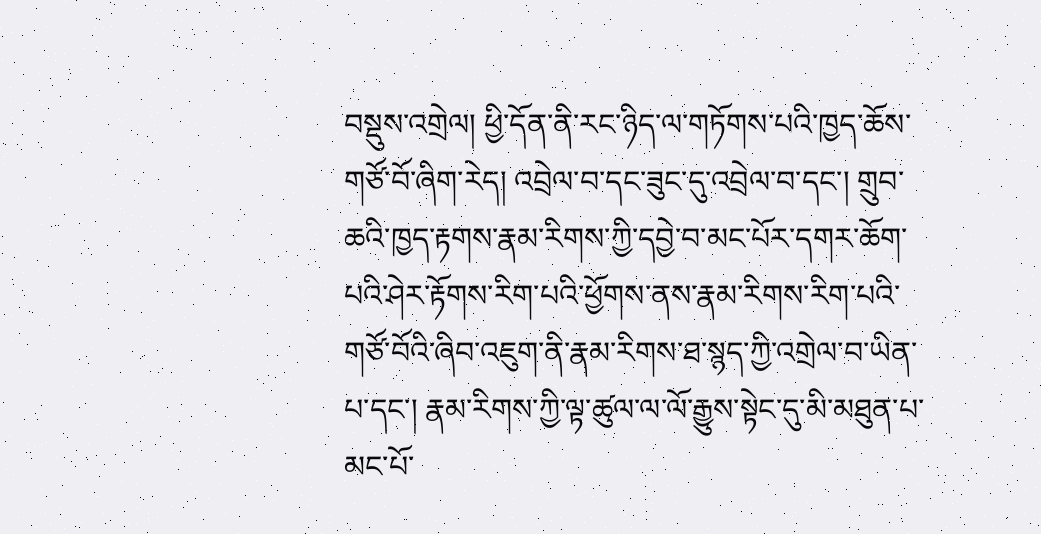བསྡུས་འགྲེལ། ཕྱི་དོན་ནི་རང་ཉིད་ལ་གཏོགས་པའི་ཁྱད་ཆོས་གཙོ་བོ་ཞིག་རེད། འབྲེལ་བ་དང་ཟུང་དུ་འབྲེལ་བ་དང་། གྲུབ་ཆའི་ཁྱད་རྟགས་རྣམ་རིགས་ཀྱི་དབྱེ་བ་མང་པོར་དགར་ཆོག་པའི་ཤེར་རྟོགས་རིག་པའི་ཕྱོགས་ནས་རྣམ་རིགས་རིག་པའི་གཙོ་བོའི་ཞིབ་འཇུག་ནི་རྣམ་རིགས་ཐ་སྙད་ཀྱི་འགྲེལ་བ་ཡིན་པ་དང་། རྣམ་རིགས་ཀྱི་ལྟ་ཚུལ་ལ་ལོ་རྒྱུས་སྟེང་དུ་མི་མཐུན་པ་མང་པོ་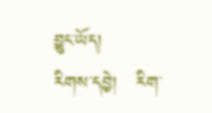བྱུང་ཡོད།
རིགས་དབྱེ།   རིག་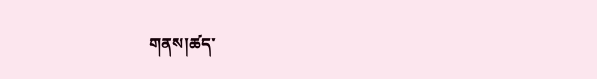གནས།ཚད་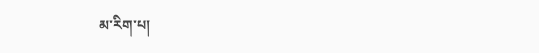མ་རིག་པ།